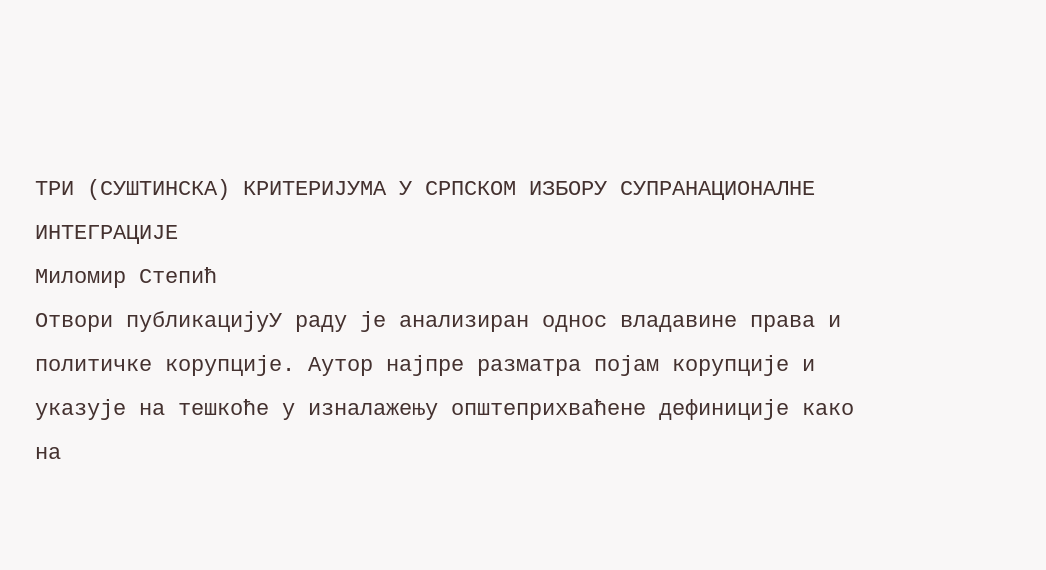ТРИ (СУШТИНСКА) КРИТЕРИЈУМА У СРПСКОМ ИЗБОРУ СУПРАНАЦИОНАЛНЕ ИНТЕГРАЦИЈЕ
Миломир Степић
Отвори публикацијуУ раду је анализиран однос владавине права и политичке корупције. Аутор најпре разматра појам корупције и указује на тешкоће у изналажењу општеприхваћене дефиниције како на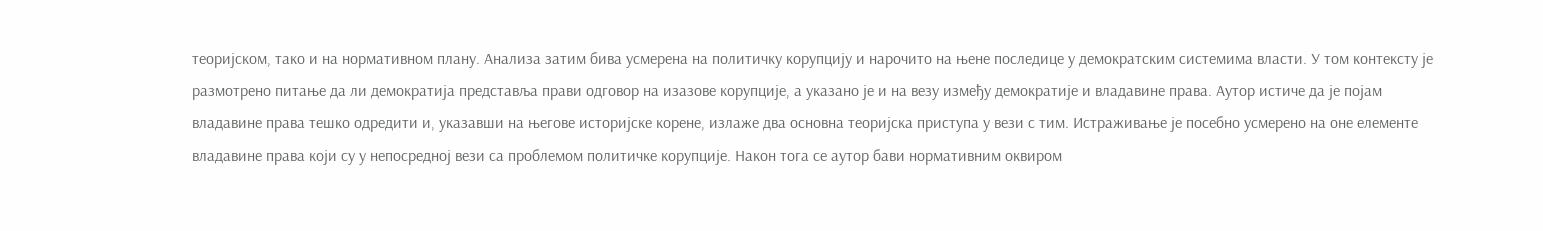теоријском, тако и на нормативном плану. Анализа затим бива усмерена на политичку корупцију и нарочито на њене последице у демократским системима власти. У том контексту је размотрено питање да ли демократија представља прави одговор на изазове корупције, а указано је и на везу између демократије и владавине права. Аутор истиче да је појам владавине права тешко одредити и, указавши на његове историјске корене, излаже два основна теоријска приступа у вези с тим. Истраживање је посебно усмерено на оне елементе владавине права који су у непосредној вези са проблемом политичке корупције. Након тога се аутор бави нормативним оквиром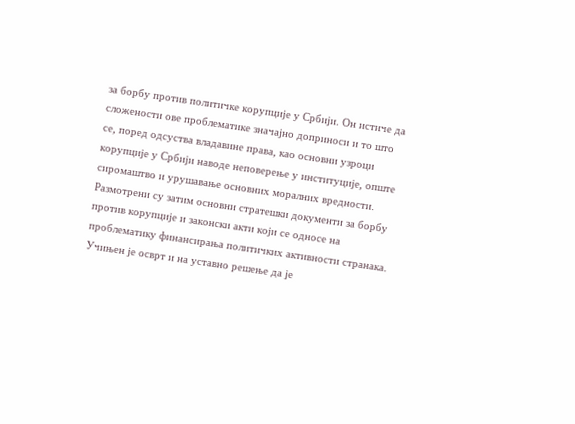за борбу против политичке корупције у Србији. Он истиче да сложености ове проблематике значајно доприноси и то што се, поред одсуства владавине права, као основни узроци корупције у Србији наводе неповерење у институције, опште сиромаштво и урушавање основних моралних вредности. Размотрени су затим основни стратешки документи за борбу против корупције и законски акти који се односе на проблематику финансирања политичких активности странака. Учињен је осврт и на уставно решење да је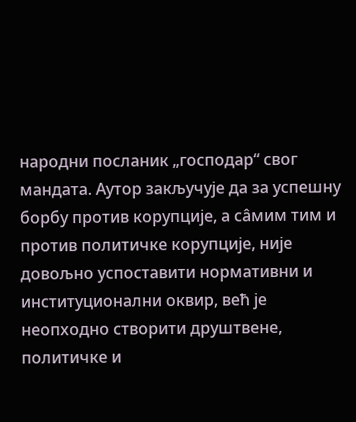народни посланик „господар“ свог мандата. Аутор закључује да за успешну борбу против корупције, а сâмим тим и против политичке корупције, није довољно успоставити нормативни и институционални оквир, већ је неопходно створити друштвене, политичке и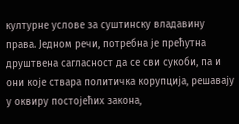културне услове за суштинску владавину права. Једном речи, потребна је прећутна друштвена сагласност да се сви сукоби, па и они које ствара политичка корупција, решавају у оквиру постојећих закона,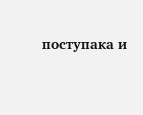поступака и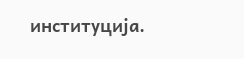институција.